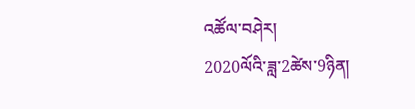འཚོལ་བཤེར།
2020ལོའི་ཟླ་2ཚེས་9ཉིན།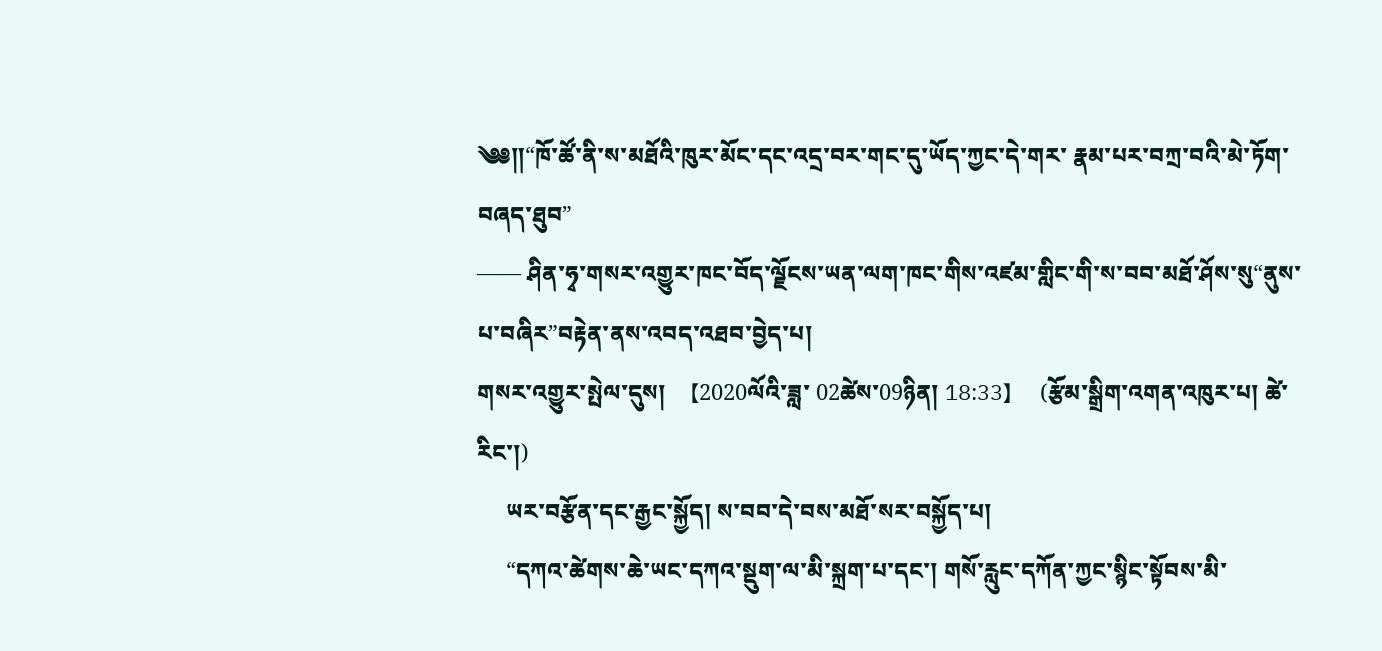༄༅༎“ཁོ་ཚོ་ནི་ས་མཐོའི་ཁུར་མོང་དང་འདྲ་བར་གང་དུ་ཡོད་ཀྱང་དེ་གར་ རྣམ་པར་བཀྲ་བའི་མེ་ཏོག་བཞད་ཐུབ”
—— ཤིན་ཧྭ་གསར་འགྱུར་ཁང་བོད་ལྗོངས་ཡན་ལག་ཁང་གིས་འཛམ་གླིང་གི་ས་བབ་མཐོ་ཤོས་སུ“ནུས་པ་བཞིར”བརྟེན་ནས་འབད་འཐབ་བྱེད་པ།
གསར་འགྱུར་སྤེལ་དུས།  【2020ལོའི་ཟླ་ 02ཚེས་09ཉིན། 18:33】   (རྩོམ་སྒྲིག་འགན་འཁུར་པ། ཚེ་རིང་།)
     ཡར་བརྩོན་དང་རྒྱང་སྐྱོད། ས་བབ་དེ་བས་མཐོ་སར་བསྐྱོད་པ།
     “དཀའ་ཚེགས་ཆེ་ཡང་དཀའ་སྡུག་ལ་མི་སྐྲག་པ་དང་། གསོ་རླུང་དཀོན་ཀྱང་སྙིང་སྟོབས་མི་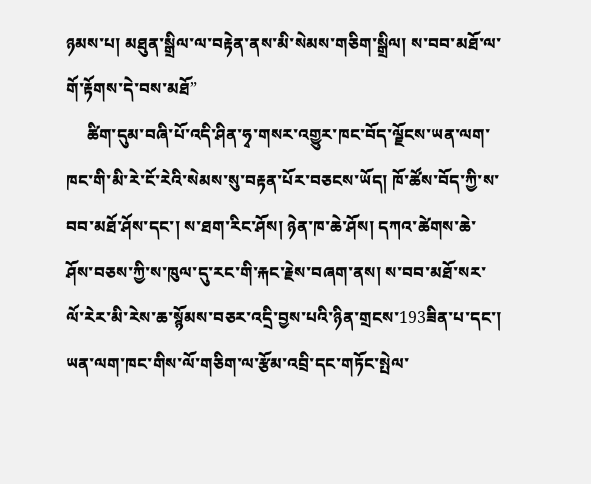ཉམས་པ། མཐུན་སྒྲིལ་ལ་བརྟེན་ནས་མི་སེམས་གཅིག་སྒྲིལ། ས་བབ་མཐོ་ལ་གོ་རྟོགས་དེ་བས་མཐོ”
     ཚིག་དུམ་བཞི་པོ་འདི་ཤིན་ཧྭ་གསར་འགྱུར་ཁང་བོད་ལྗོངས་ཡན་ལག་ཁང་གི་མི་རེ་ངོ་རེའི་སེམས་སུ་བརྟན་པོར་བཅངས་ཡོད། ཁོ་ཚོས་བོད་ཀྱི་ས་བབ་མཐོ་ཤོས་དང་། ས་ཐག་རིང་ཤོས། ཉེན་ཁ་ཆེ་ཤོས། དཀའ་ཚེགས་ཆེ་ཤོས་བཅས་ཀྱི་ས་ཁུལ་དུ་རང་གི་རྐང་རྗེས་བཞག་ནས། ས་བབ་མཐོ་སར་ལོ་རེར་མི་རེས་ཆ་སྙོམས་བཅར་འདྲི་བྱས་པའི་ཉིན་གྲངས་193ཟིན་པ་དང་། ཡན་ལག་ཁང་གིས་ལོ་གཅིག་ལ་རྩོམ་འབྲི་དང་གཏོང་སྤེལ་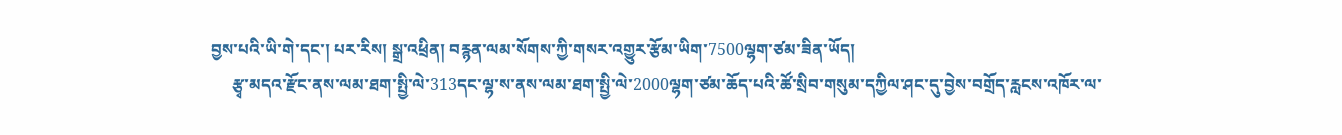བྱས་པའི་ཡི་གེ་དང་། པར་རིས། སྒྲ་འཕྲིན། བརྙན་ལམ་སོགས་ཀྱི་གསར་འགྱུར་རྩོམ་ཡིག་7500ལྷག་ཙམ་ཟིན་ཡོད།
     རྩྭ་མདའ་རྫོང་ནས་ལམ་ཐག་སྤྱི་ལེ་313དང་ལྷ་ས་ནས་ལམ་ཐག་སྤྱི་ལེ་2000ལྷག་ཙམ་ཆོད་པའི་ཚོ་སྲིབ་གསུམ་དཀྱིལ་ཤང་དུ་བྱེས་བགྲོད་རླངས་འཁོར་ལ་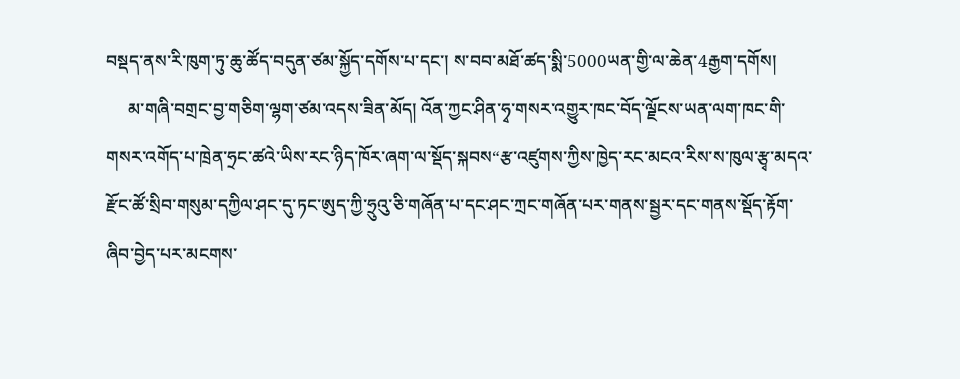བསྡད་ནས་རི་ཁུག་ཏུ་ཆུ་ཚོད་བདུན་ཙམ་སྐྱོད་དགོས་པ་དང་། ས་བབ་མཐོ་ཚད་སྨི་5000ཡན་གྱི་ལ་ཆེན་4རྒྱག་དགོས།
     མ་གཞི་བགྲང་བྱ་གཅིག་ལྷག་ཙམ་འདས་ཟིན་མོད། འོན་ཀྱང་ཤིན་ཧྭ་གསར་འགྱུར་ཁང་བོད་ལྗོངས་ཡན་ལག་ཁང་གི་གསར་འགོད་པ་ཁྲེན་ཧྲང་ཚའེ་ཡིས་རང་ཉིད་ཁོར་ཞག་ལ་སྡོད་སྐབས“རྩ་འཛུགས་ཀྱིས་ཁྱེད་རང་མངའ་རིས་ས་ཁུལ་རྩྭ་མདའ་རྫོང་ཚོ་སྲིབ་གསུམ་དཀྱིལ་ཤང་དུ་ཏང་ཨུད་ཀྱི་ཧྲུའུ་ཅི་གཞོན་པ་དང་ཤང་ཀྲང་གཞོན་པར་གནས་སྦྱར་དང་གནས་སྡོད་རྟོག་ཞིབ་བྱེད་པར་མངགས་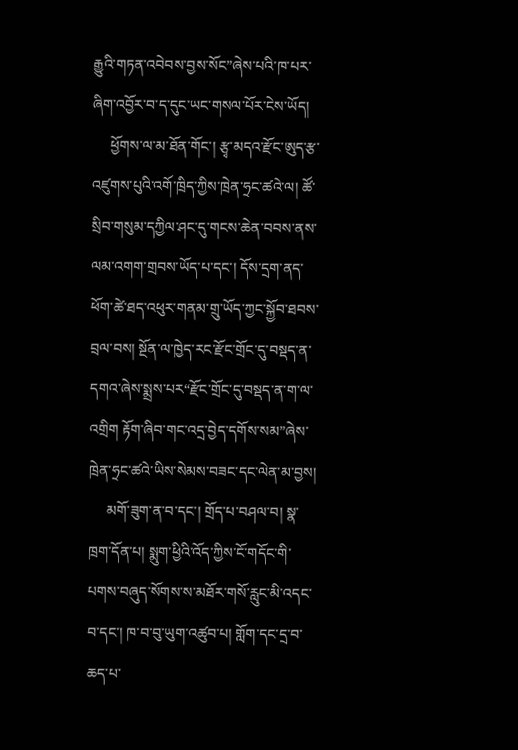རྒྱུའི་གཏན་འབེབས་བྱས་སོང”ཞེས་པའི་ཁ་པར་ཞིག་འབྱོར་བ་ད་དུང་ཡང་གསལ་པོར་ངེས་ཡོད།
     ཕྱོགས་ལ་མ་ཐོན་གོང་། རྩྭ་མདའ་རྫོང་ཨུད་རྩ་འཛུགས་པུའི་འགོ་ཁྲིད་ཀྱིས་ཁྲེན་ཧྲང་ཚའེ་ལ། ཚོ་སྲིབ་གསུམ་དཀྱིལ་ཤང་དུ་གངས་ཆེན་བབས་ནས་ལམ་འགག་གྲབས་ཡོད་པ་དང་། དོས་དྲག་ནད་ཕོག་ཚེ་ཐད་འཕུར་གནམ་གྲུ་ཡོད་ཀྱང་སྐྱོབ་ཐབས་བྲལ་བས། སྔོན་ལ་ཁྱེད་རང་རྫོང་གྲོང་དུ་བསྡད་ན་དགའ་ཞེས་སྨྲས་པར“རྫོང་གྲོང་དུ་བསྡད་ན་ག་ལ་འགྲིག རྟོག་ཞིབ་གང་འདྲ་བྱེད་དགོས་སམ”ཞེས་ཁྲེན་ཧྲང་ཚའེ་ཡིས་སེམས་བཟང་དང་ལེན་མ་བྱས།
     མགོ་ཟུག་ན་བ་དང་། གྲོད་པ་བཤལ་བ། སྣ་ཁྲག་དོན་པ། སྨུག་ཕྱིའི་འོད་ཀྱིས་ངོ་གདོང་གི་པགས་བཞུད་སོགས་ས་མཐོར་གསོ་རླུང་མི་འདང་བ་དང་། ཁ་བ་བུ་ཡུག་འཚུབ་པ། གློག་དང་དྲ་བ་ཆད་པ་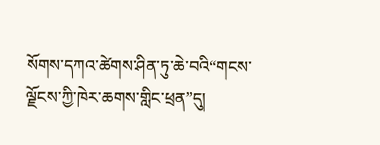སོགས་དཀའ་ཚེགས་ཤིན་ཏུ་ཆེ་བའི“གངས་ལྗོངས་ཀྱི་ཁེར་ཆགས་གླིང་ཕྲན”དུ།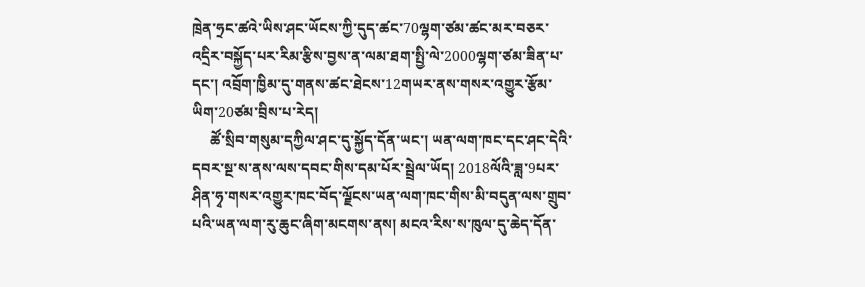ཁྲེན་ཧྲང་ཚའེ་ཡིས་ཤང་ཡོངས་ཀྱི་དུད་ཚང་70ལྷག་ཙམ་ཚང་མར་བཅར་འདྲིར་བསྐྱོད་པར་རིམ་རྩིས་བྱས་ན་ལམ་ཐག་སྤྱི་ལེ་2000ལྷག་ཙམ་ཟིན་པ་དང་། འབྲོག་ཁྱིམ་དུ་གནས་ཚང་ཐེངས་12གཡར་ནས་གསར་འགྱུར་རྩོམ་ཡིག་20ཙམ་བྲིས་པ་རེད།
     ཚོ་སྲིབ་གསུམ་དཀྱིལ་ཤང་དུ་སྐྱོད་དོན་ཡང་། ཡན་ལག་ཁང་དང་ཤང་དེའི་དབར་སྔ་ས་ནས་ལས་དབང་གིས་དམ་པོར་སྦྲེལ་ཡོད། 2018ལོའི་ཟླ་9པར་ཤིན་ཧྭ་གསར་འགྱུར་ཁང་བོད་ལྗོངས་ཡན་ལག་ཁང་གིས་མི་བདུན་ལས་གྲུབ་པའི་ཡན་ལག་རུ་ཆུང་ཞིག་མངགས་ནས། མངའ་རིས་ས་ཁུལ་དུ་ཆེད་དོན་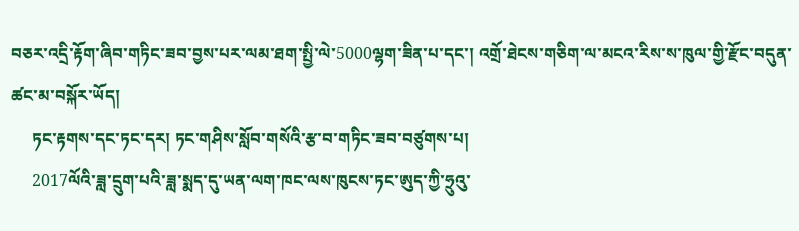བཅར་འདྲི་རྟོག་ཞིབ་གཏིང་ཟབ་བྱས་པར་ལམ་ཐག་སྤྱི་ལེ་5000ལྷག་ཟིན་པ་དང་། འགྲོ་ཐེངས་གཅིག་ལ་མངའ་རིས་ས་ཁུལ་གྱི་རྫོང་བདུན་ཚང་མ་བསྐོར་ཡོད།
     ཏང་རྟགས་དང་ཏང་དར། ཏང་གཤིས་སློབ་གསོའི་རྩ་བ་གཏིང་ཟབ་བཙུགས་པ།
     2017ལོའི་ཟླ་དྲུག་པའི་ཟླ་སྨད་དུ་ཡན་ལག་ཁང་ལས་ཁུངས་ཏང་ཨུད་ཀྱི་ཧྲུའུ་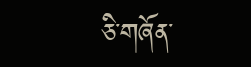ཅི་གཞོན་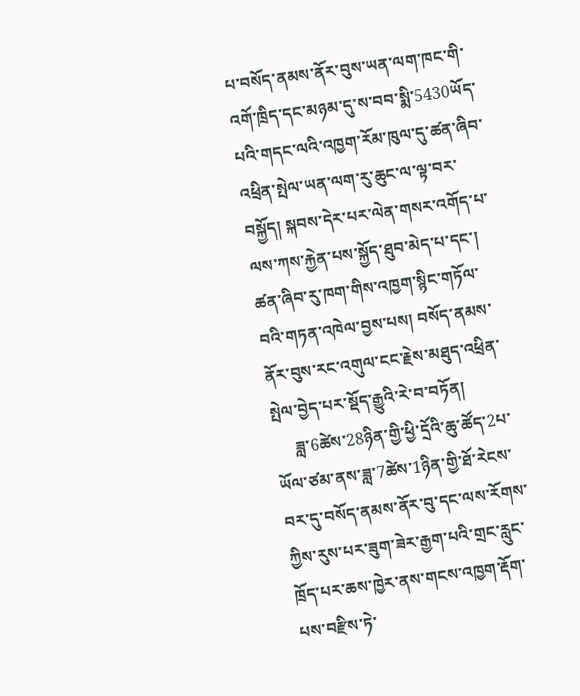པ་བསོད་ནམས་ནོར་བུས་ཡན་ལག་ཁང་གི་འགོ་ཁྲིད་དང་མཉམ་དུ་ས་བབ་སྨི་5430ཡོད་པའི་གདང་ལའི་འཁྱག་རོམ་ཁུལ་དུ་ཚན་ཞིབ་འཕྲིན་སྤེལ་ཡན་ལག་རུ་ཆུང་ལ་ལྟ་བར་བསྐྱོད། སྐབས་དེར་པར་ལེན་གསར་འགོད་པ་ལས་ཀས་རྐྱེན་པས་སྐྱོད་ཐུབ་མེད་པ་དང་། ཚན་ཞིབ་རུ་ཁག་གིས་འཁྱག་སྙིང་གཏོལ་བའི་གཏན་འཁེལ་བྱས་པས། བསོད་ནམས་ནོར་བུས་རང་འགུལ་ངང་རྗེས་མཐུད་འཕྲིན་སྤེལ་བྱེད་པར་སྡོད་རྒྱུའི་རེ་བ་བཏོན།
     ཟླ་6ཚེས་28ཉིན་གྱི་ཕྱི་དྲོའི་ཆུ་ཚོད་2པ་ཡོལ་ཙམ་ནས་ཟླ་7ཚེས་1ཉིན་གྱི་ཐོ་རེངས་བར་དུ་བསོད་ནམས་ནོར་བུ་དང་ལས་རོགས་ཀྱིས་རུས་པར་ཟུག་ཟེར་རྒྱག་པའི་གྲང་རླུང་ཁྲོད་པར་ཆས་ཁྱེར་ནས་གངས་འཁྱག་རྡོག་པས་བརྫིས་ཏེ་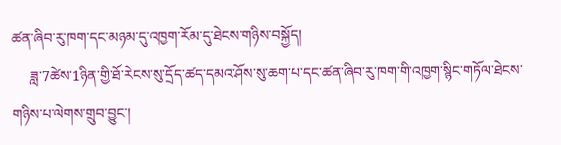ཚན་ཞིབ་རུ་ཁག་དང་མཉམ་དུ་འཁྱག་རོམ་དུ་ཐེངས་གཉིས་བསྐྱོད།
     ཟླ་7ཚེས་1ཉིན་གྱི་ཐོ་རེངས་སུ་དྲོད་ཚད་དམའ་ཤོས་སུ་ཆག་པ་དང་ཚན་ཞིབ་རུ་ཁག་གི་འཁྱག་སྙིང་གཏོལ་ཐེངས་གཉིས་པ་ལེགས་གྲུབ་བྱུང་།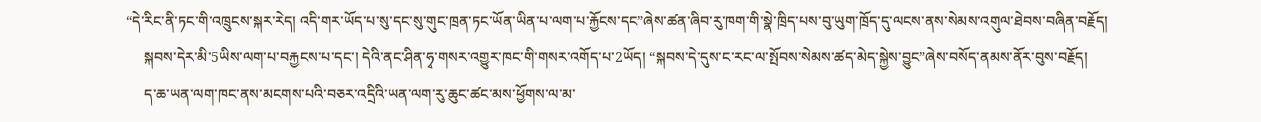“དེ་རིང་ནི་ཏང་གི་འཁྲུངས་སྐར་རེད། འདི་གར་ཡོད་པ་སུ་དང་སུ་གུང་ཁྲན་ཏང་ཡོན་ཡིན་པ་ལག་པ་རྐྱོངས་དང”ཞེས་ཚན་ཞིབ་རུ་ཁག་གི་སྣེ་ཁྲིད་པས་བུ་ཡུག་ཁྲོད་དུ་ལངས་ནས་སེམས་འགུལ་ཐེབས་བཞིན་བརྗོད།
     སྐབས་དེར་མི་5ཡིས་ལག་པ་བརྐྱངས་པ་དང་། དེའི་ནང་ཤིན་ཧྭ་གསར་འགྱུར་ཁང་གི་གསར་འགོད་པ་2ཡོད། “སྐབས་དེ་དུས་ང་རང་ལ་སྤོབས་སེམས་ཚད་མེད་སྐྱེས་བྱུང”ཞེས་བསོད་ནམས་ནོར་བུས་བརྗོད།
     ད་ཆ་ཡན་ལག་ཁང་ནས་མངགས་པའི་བཅར་འདྲིའི་ཡན་ལག་རུ་ཆུང་ཚང་མས་ཕྱོགས་ལ་མ་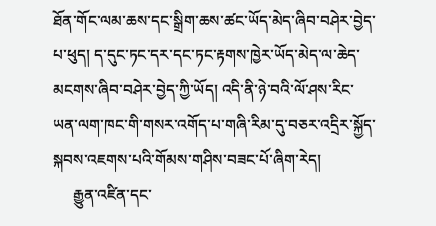ཐོན་གོང་ལམ་ཆས་དང་སྒྲིག་ཆས་ཚང་ཡོད་མེད་ཞིབ་བཤེར་བྱེད་པ་ཕུད། ད་དུང་ཏང་དར་དང་ཏང་རྟགས་ཁྱེར་ཡོད་མེད་ལ་ཆེད་མངགས་ཞིབ་བཤེར་བྱེད་ཀྱི་ཡོད། འདི་ནི་ཉེ་བའི་ལོ་ཤས་རིང་ཡན་ལག་ཁང་གི་གསར་འགོད་པ་གཞི་རིམ་དུ་བཅར་འདྲིར་སྐྱོད་སྐབས་འཇགས་པའི་གོམས་གཤིས་བཟང་པོ་ཞིག་རེད།
     རྒྱུན་འཛིན་དང་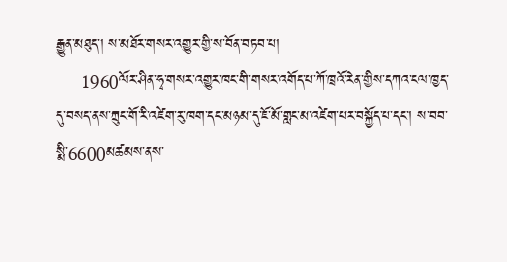རྒྱུན་མཐུད་། ས་མཐོར་གསར་འགྱུར་གྱི་ས་བོན་བཏབ་པ།
     1960ལོར་ཤིན་ཧྭ་གསར་འགྱུར་ཁང་གི་གསར་འགོད་པ་ཀོ་ཁྲའོ་རེན་གྱིས་དཀའ་ངལ་ཁྱད་དུ་བསད་ནས་ཀྲུང་གོ་རི་འཛེག་རུ་ཁག་དང་མཉམ་དུ་ཇོ་མོ་གླང་མ་འཛེག་པར་བསྐྱོད་པ་དང་། ས་བབ་སྨི་6600མཚམས་ནས་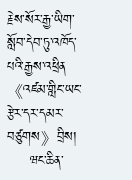རྗེས་སོར་རྒྱ་ཡིག་སློབ་དེབ་ཏུ་འཁོད་པའི་རྒྱས་འཕྲིན《འཛམ་གླིང་ཡང་རྩེར་དར་དམར་བཙུགས》བྲིས།
     ཝང་ཆིན་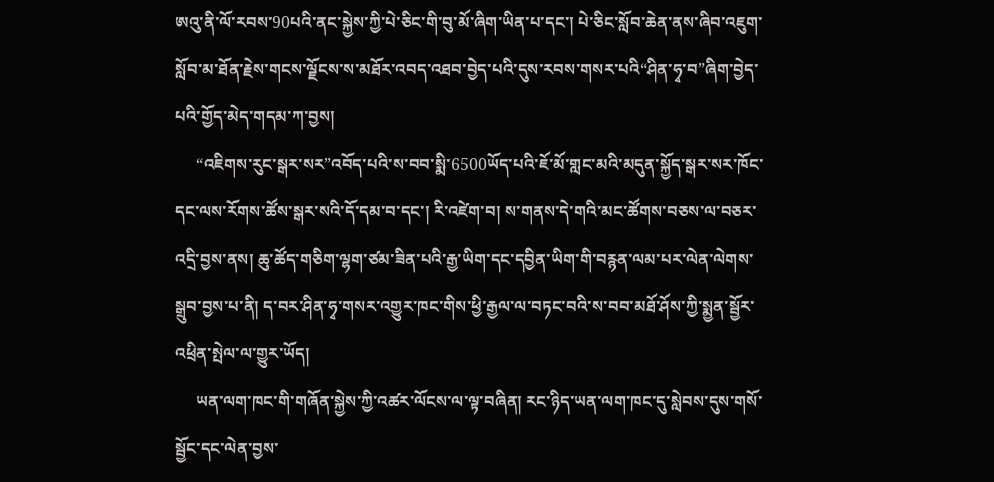ཨའུ་ནི་ལོ་རབས་90པའི་ནང་སྐྱེས་ཀྱི་པེ་ཅིང་གི་བུ་མོ་ཞིག་ཡིན་པ་དང་། པེ་ཅིང་སློབ་ཆེན་ནས་ཞིབ་འཇུག་སློབ་མ་ཐོན་རྗེས་གངས་ལྗོངས་ས་མཐོར་འབད་འཐབ་བྱེད་པའི་དུས་རབས་གསར་པའི“ཤིན་ཧྭ་བ”ཞིག་བྱེད་པའི་གྱོད་མེད་གདམ་ཀ་བྱས།
     “འཇིགས་རུང་སྒར་སར”འབོད་པའི་ས་བབ་སྨི་6500ཡོད་པའི་ཇོ་མོ་གླང་མའི་མདུན་སྐྱོད་སྒར་སར་ཁོང་དང་ལས་རོགས་ཚོས་སྒར་སའི་དོ་དམ་བ་དང་། རི་འཛེག་བ། ས་གནས་དེ་གའི་མང་ཚོགས་བཅས་ལ་བཅར་འདྲི་བྱས་ནས། ཆུ་ཚོད་གཅིག་ལྷག་ཙམ་ཟིན་པའི་རྒྱ་ཡིག་དང་དབྱིན་ཡིག་གི་བརྙན་ལམ་པར་ལེན་ལེགས་སྒྲུབ་བྱས་པ་ནི། ད་བར་ཤིན་ཧྭ་གསར་འགྱུར་ཁང་གིས་ཕྱི་རྒྱལ་ལ་བཏང་བའི་ས་བབ་མཐོ་ཤོས་ཀྱི་སྨྱན་སྦྱོར་འཕྲིན་སྤེལ་ལ་གྱུར་ཡོད།
     ཡན་ལག་ཁང་གི་གཞོན་སྐྱེས་ཀྱི་འཚར་ལོངས་ལ་ལྟ་བཞིན། རང་ཉིད་ཡན་ལག་ཁང་དུ་སླེབས་དུས་གསོ་སྦྱོང་དང་ལེན་བྱས་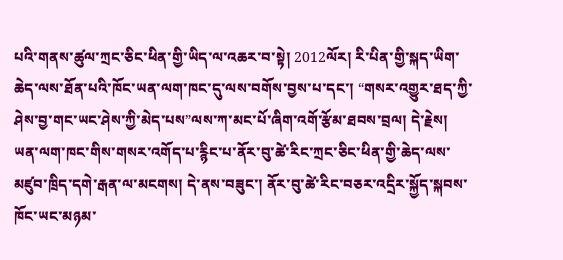པའི་གནས་ཚུལ་ཀྲང་ཅིང་ཕིན་གྱི་ཡིད་ལ་འཆར་བ་སྟེ། 2012ལོར། རི་པིན་གྱི་སྐད་ཡིག་ཆེད་ལས་ཐོན་པའི་ཁོང་ཡན་ལག་ཁང་དུ་ལས་བགོས་བྱས་པ་དང་། “གསར་འགྱུར་ཐད་ཀྱི་ཤེས་བྱ་གང་ཡང་ཤེས་ཀྱི་མེད་པས”ལས་ཀ་མང་པོ་ཞིག་འགོ་རྩོམ་ཐབས་བྲལ། དེ་རྗེས། ཡན་ལག་ཁང་གིས་གསར་འགོད་པ་རྙིང་པ་ནོར་བུ་ཚེ་རིང་ཀྲང་ཅིང་ཕིན་གྱི་ཆེད་ལས་མཛུབ་ཁྲིད་དགེ་རྒན་ལ་མངགས། དེ་ནས་བཟུང་། ནོར་བུ་ཚེ་རིང་བཅར་འདྲིར་སྐྱོད་སྐབས་ཁོང་ཡང་མཉམ་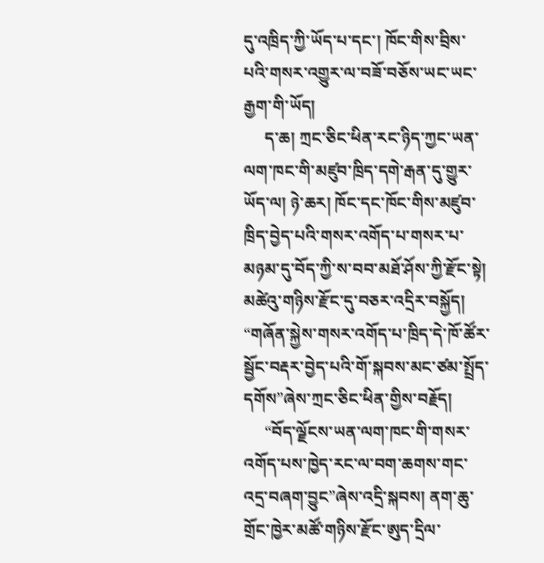དུ་འཁྲིད་ཀྱི་ཡོད་པ་དང་། ཁོང་གིས་བྲིས་པའི་གསར་འགྱུར་ལ་བཟོ་བཅོས་ཡང་ཡང་རྒྱག་གི་ཡོད།
     ད་ཆ། ཀྲང་ཅིང་ཕིན་རང་ཉིད་ཀྱང་ཡན་ལག་ཁང་གི་མཛུབ་ཁྲིད་དགེ་རྒན་དུ་གྱུར་ཡོད་ལ། ཉེ་ཆར། ཁོང་དང་ཁོང་གིས་མཛུབ་ཁྲིད་བྱེད་པའི་གསར་འགོད་པ་གསར་པ་མཉམ་དུ་བོད་ཀྱི་ས་བབ་མཐོ་ཤོས་ཀྱི་རྫོང་སྟེ། མཚེའུ་གཉིས་རྫོང་དུ་བཅར་འདྲིར་བསྐྱོད། “གཞོན་སྐྱེས་གསར་འགོད་པ་ཁྲིད་དེ་ཁོ་ཚོར་སྦྱོང་བརྡར་བྱེད་པའི་གོ་སྐབས་མང་ཙམ་སྤྲོད་དགོས”ཞེས་ཀྲང་ཅིང་ཕིན་གྱིས་བརྗོད།
     “བོད་ལྗོངས་ཡན་ལག་ཁང་གི་གསར་འགོད་པས་ཁྱེད་རང་ལ་བག་ཆགས་གང་འདྲ་བཞག་བྱུང”ཞེས་འདྲི་སྐབས། ནག་ཆུ་གྲོང་ཁྱེར་མཚོ་གཉིས་རྫོང་ཨུད་དྲིལ་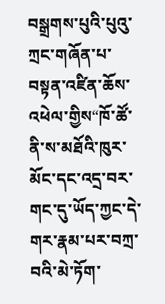བསྒྲགས་པུའི་པུའུ་ཀྲང་གཞོན་པ་བསྟན་འཛིན་ཆོས་འཕེལ་གྱིས“ཁོ་ཚོ་ནི་ས་མཐོའི་ཁུར་མོང་དང་འདྲ་བར་གང་དུ་ཡོད་ཀྱང་དེ་གར་རྣམ་པར་བཀྲ་བའི་མེ་ཏོག་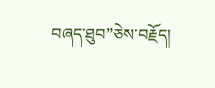བཞད་ཐུབ”ཅེས་བརྗོད།